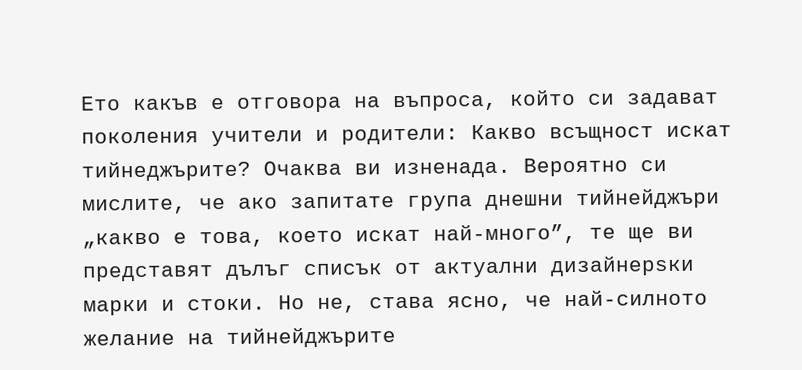Ето какъв е отговора на въпроса, който си задават поколения учители и родители: Какво всъщност искат тийнеджърите? Очаква ви изненада. Вероятно си мислите, че ако запитате група днешни тийнейджъри „какво е това, което искат най-много”, те ще ви представят дълъг списък от актуални дизайнерsки марки и стоки. Но не, става ясно, че най-силното желание на тийнейджърите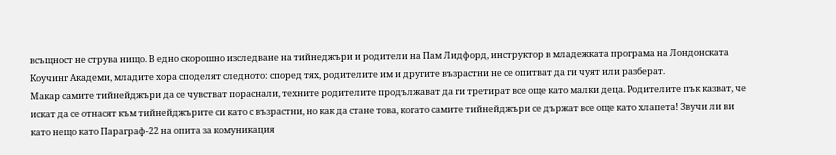всъщност не струва нищо. В едно скорошно изследване на тийнеджъри и родители на Пам Лидфорд, инструктор в младежката програма на Лондонската Коучинг Академи, младите хора споделят следното: според тях, родителите им и другите възрастни не се опитват да ги чуят или разберат.
Макар самите тийнейджъри да се чувстват пораснали, техните родителите продължават да ги третират все още като малки деца. Родителите пък казват, че искат да се отнасят към тийнейджърите си като с възрастни, но как да стане това, когато самите тийнейджъри се държат все още като хлапета! Звучи ли ви като нещо като Параграф-22 на опита за комуникация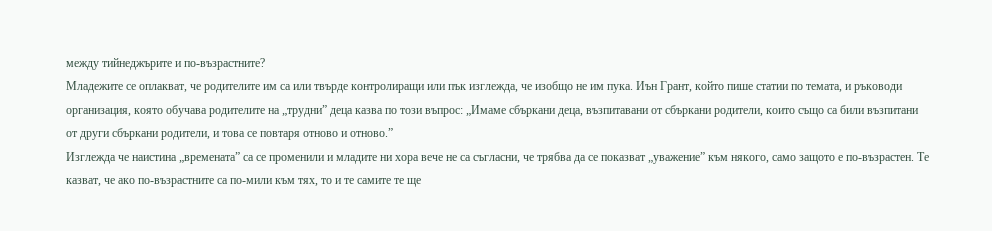между тийнеджърите и по-възрастните?
Младежите се оплакват, че родителите им са или твърде контролиращи или пък изглежда, че изобщо не им пука. Иън Грант, който пише статии по темата, и ръководи организация, която обучава родителите на „трудни” деца казва по този въпрос: „Имаме сбъркани деца, възпитавани от сбъркани родители, които също са били възпитани от други сбъркани родители, и това се повтаря отново и отново.”
Изглежда че наистина „времената” са се променили и младите ни хора вече не са съгласни, че трябва да се показват „уважение” към някого, само защото е по-възрастен. Те казват, че ако по-възрастните са по-мили към тях, то и те самите те ще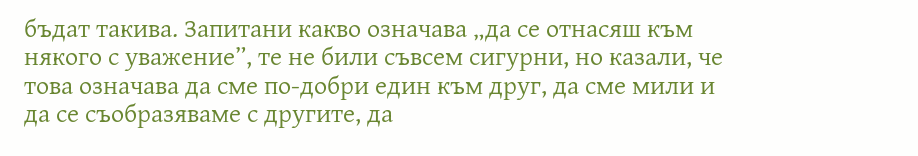бъдат такива. Запитани какво означава „да се отнасяш към някого с уважение”, те не били съвсем сигурни, но казали, че това означава да сме по-добри един към друг, да сме мили и да се съобразяваме с другите, да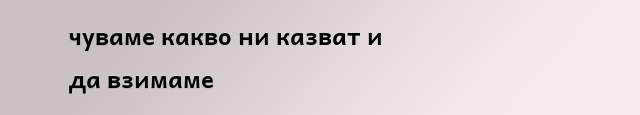чуваме какво ни казват и да взимаме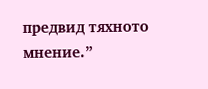предвид тяхното мнение.”